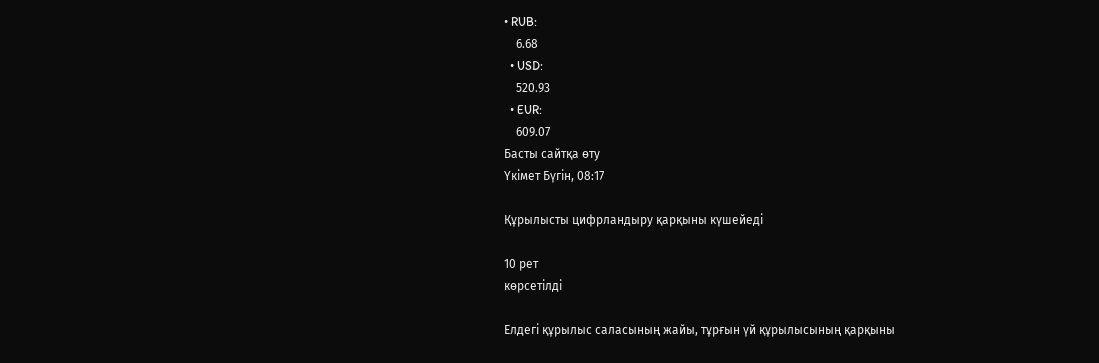• RUB:
    6.68
  • USD:
    520.93
  • EUR:
    609.07
Басты сайтқа өту
Үкімет Бүгін, 08:17

Құрылысты цифрландыру қарқыны күшейеді

10 рет
көрсетілді

Елдегі құрылыс саласының жайы, тұрғын үй құрылысының қарқыны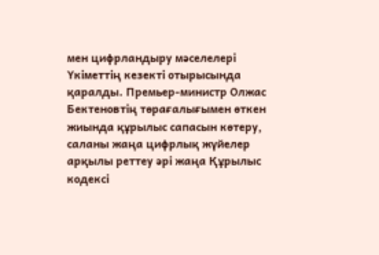мен цифрландыру мәселелері Үкіметтің кезекті отырысында қаралды. Премьер-министр Олжас Бектеновтің төрағалығымен өткен жиында құрылыс сапасын көтеру, саланы жаңа цифрлық жүйелер арқылы реттеу әрі жаңа Құрылыс кодексі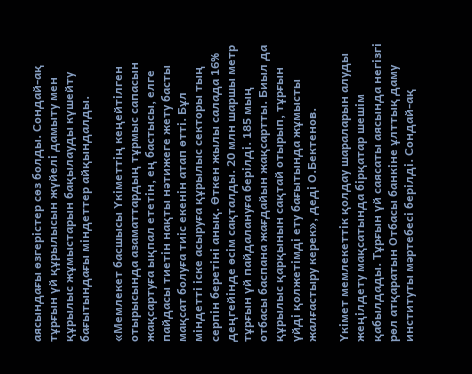аясындағы өзгерістер сөз болды. Сондай-ақ тұрғын үй құрылысын жүйелі дамыту мен құрылыс жұмыстарын бақылауды күшейту бағытындағы міндеттер айқындалды.

«Мемлекет басшысы Үкіметтің кеңейтілген отырысында азаматтардың тұрмыс сапасын жақсартуға ықпал ететін, ең бастысы, елге пайдасы тиетін нақты нәтижеге жету басты мақсат болуға тиіс екенін атап өтті. Бұл міндетті іске асыруға құрылыс секторы тың серпін беретіні анық. Өткен жылы салада 16% деңгейінде өсім сақталды. 20 млн шаршы метр тұрғын үй пайдалануға берілді. 185 мың отбасы баспана жағдайын жақсартты. Биыл да құрылыс қарқынын сақтай отырып, тұрғын үйді қолжетімді ету бағытында жұмысты жалғастыру керек», деді О.Бектенов.

Үкімет мемлекеттік қолдау шараларын алуды жеңілдету мақсатында бірқатар шешім қабылдады. Тұрғын үй саясаты аясында негізгі рөл атқаратын Отбасы банкіне ұлттық даму институты мәртебесі берілді. Сондай-ақ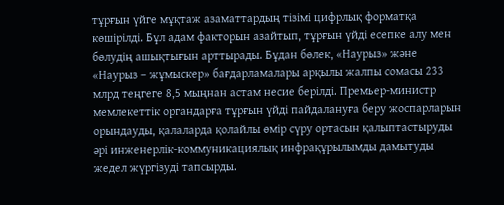тұрғын үйге мұқтаж азаматтардың тізімі цифрлық форматқа көшірілді. Бұл адам факторын азайтып, тұрғын үйді есепке алу мен бөлудің ашықтығын арттырады. Бұдан бөлек, «Наурыз» және «Наурыз – жұмыскер» бағдарламалары арқылы жалпы сомасы 233 млрд теңгеге 8,5 мыңнан астам несие берілді. Премьер-министр мемлекеттік органдарға тұрғын үйді пайдалануға беру жоспарларын орындауды, қалаларда қолайлы өмір сүру ортасын қалыптастыруды әрі инженерлік-коммуникациялық инфрақұрылымды дамытуды жедел жүргізуді тапсырды.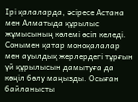Ірі қалаларда, әсіресе Астана мен Алматыда құрылыс жұмысының көлемі өсіп келеді. Сонымен қатар моноқалалар мен ауылдық жерлердегі тұрғын үй құрылысын дамытуға да көңіл бөлу маңызды. Осыған байланысты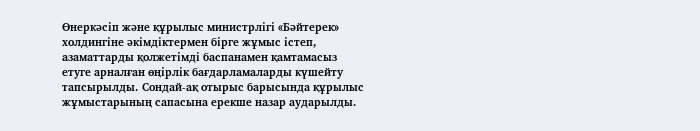Өнеркәсіп және құрылыс министрлігі «Бәйтерек» холдингіне әкімдіктермен бірге жұмыс істеп, азаматтарды қолжетімді баспанамен қамтамасыз етуге арналған өңірлік бағдарламаларды күшейту тапсырылды. Сондай-ақ отырыс барысында құрылыс жұмыстарының сапасына ерекше назар аударылды.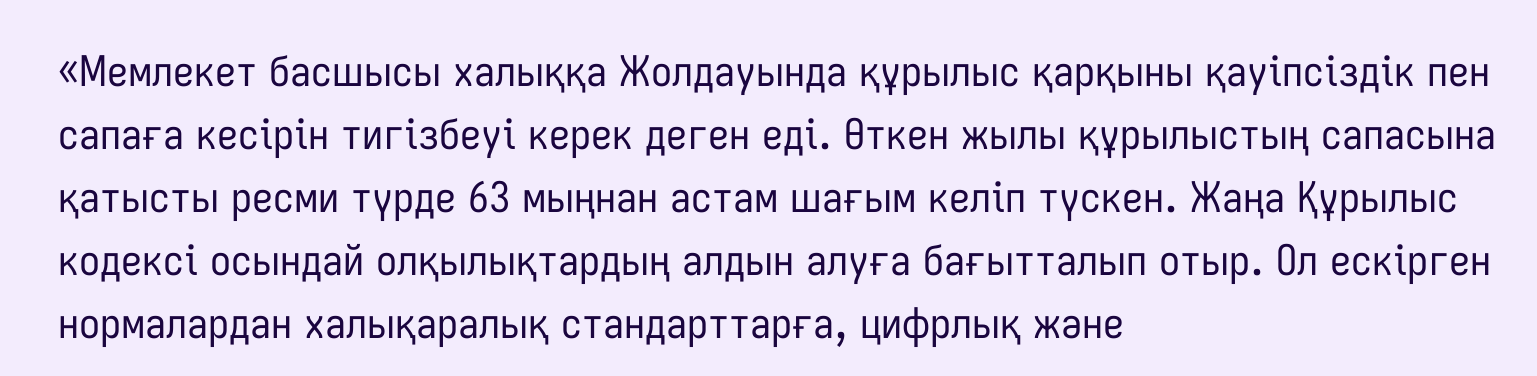«Мемлекет басшысы халыққа Жолдауында құрылыс қарқыны қауіпсіздік пен сапаға кесірін тигізбеуі керек деген еді. Өткен жылы құрылыстың сапасына қатысты ресми түрде 63 мыңнан астам шағым келіп түскен. Жаңа Құрылыс кодексі осындай олқылықтардың алдын алуға бағытталып отыр. Ол ескірген нормалардан халықаралық стандарттарға, цифрлық және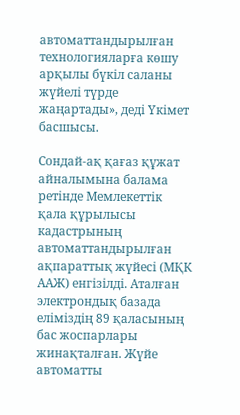автоматтандырылған технологияларға көшу арқылы бүкіл саланы жүйелі түрде жаңартады», деді Үкімет басшысы.

Сондай-ақ қағаз құжат айналымына балама ретінде Мемлекеттік қала құрылысы кадастрының автоматтандырылған ақпараттық жүйесі (МҚК ААЖ) енгізілді. Аталған электрондық базада еліміздің 89 қаласының бас жоспарлары жинақталған. Жүйе автоматты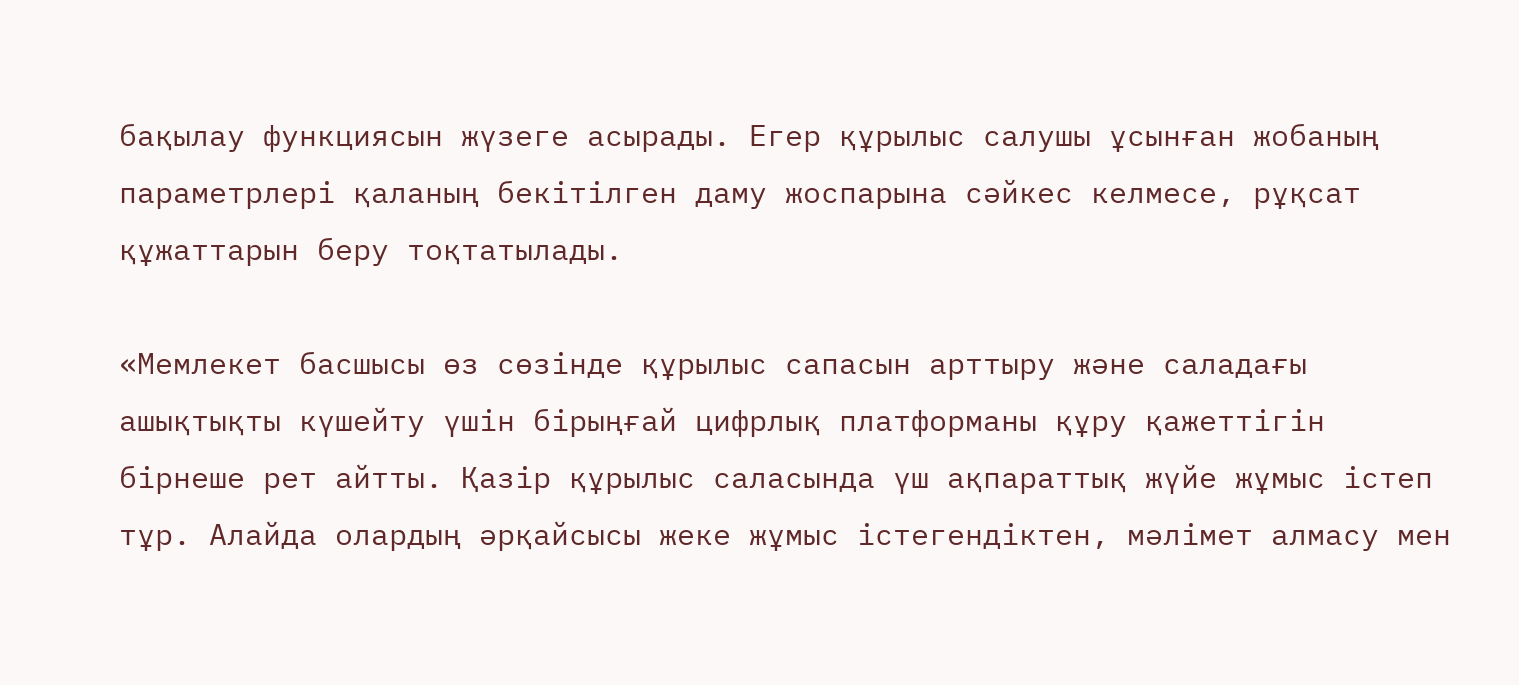бақылау функциясын жүзеге асырады. Егер құрылыс салушы ұсынған жобаның параметрлері қаланың бекітілген даму жоспарына сәйкес келмесе, рұқсат құжаттарын беру тоқтатылады.

«Мемлекет басшысы өз сөзінде құрылыс сапасын арттыру және саладағы ашықтықты күшейту үшін бірыңғай цифрлық платформаны құру қажеттігін бірнеше рет айтты. Қазір құрылыс саласында үш ақпараттық жүйе жұмыс істеп тұр. Алайда олардың әрқайсысы жеке жұмыс істегендіктен, мәлімет алмасу мен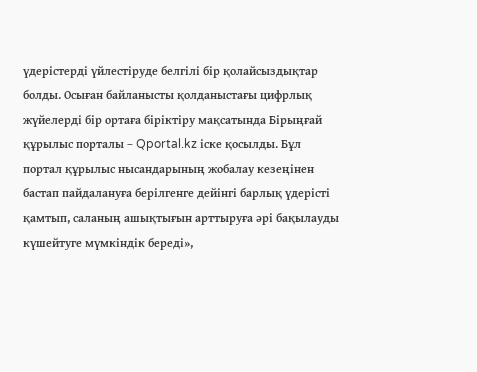үдерістерді үйлестіруде белгілі бір қолайсыздықтар болды. Осыған байланысты қолданыстағы цифрлық жүйелерді бір ортаға біріктіру мақсатында Бірыңғай құрылыс порталы – Qportal.kz іске қосылды. Бұл портал құрылыс нысандарының жобалау кезеңінен бастап пайдалануға берілгенге дейінгі барлық үдерісті қамтып, саланың ашықтығын арттыруға әрі бақылауды күшейтуге мүмкіндік береді»,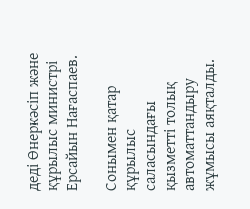деді Өнеркәсіп және құрылыс министрі Ерсайын Нағаспаев.

Сонымен қатар құрылыс саласындағы қызметті толық автоматтандыру жұмысы аяқталды.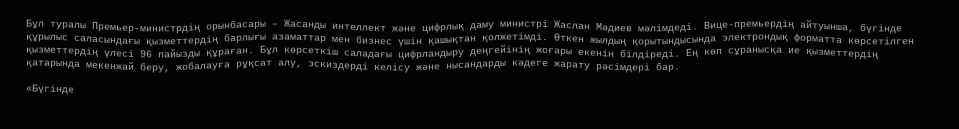Бұл туралы Премьер-министрдің орынбасары – Жасанды интеллект және цифрлық даму министрі Жаслан Мәдиев мәлімдеді. Вице-премьердің айтуынша, бүгінде құрылыс саласындағы қызметтердің барлығы азаматтар мен бизнес үшін қашықтан қолжетімді. Өткен жылдың қорытындысында электрондық форматта көрсетілген қызметтердің үлесі 96 пайызды құраған. Бұл көрсеткіш саладағы цифрландыру деңгейінің жоғары екенін білдіреді. Ең көп сұранысқа ие қызметтердің қатарында мекенжай беру, жобалауға рұқсат алу, эскиздерді келісу және нысандарды кәдеге жарату рәсімдері бар.

«Бүгінде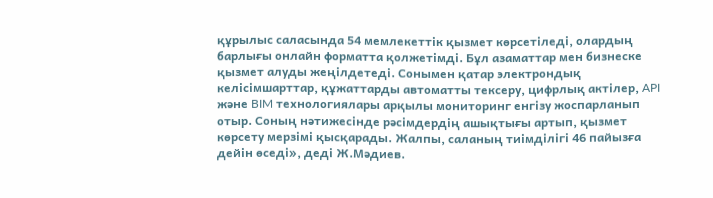құрылыс саласында 54 мемлекеттік қызмет көрсетіледі, олардың барлығы онлайн форматта қолжетімді. Бұл азаматтар мен бизнеске қызмет алуды жеңілдетеді. Сонымен қатар электрондық келісімшарттар, құжаттарды автоматты тексеру, цифрлық актілер, API және BIM технологиялары арқылы мониторинг енгізу жоспарланып отыр. Соның нәтижесінде рәсімдердің ашықтығы артып, қызмет көрсету мерзімі қысқарады. Жалпы, саланың тиімділігі 46 пайызға дейін өседі», деді Ж.Мәдиев.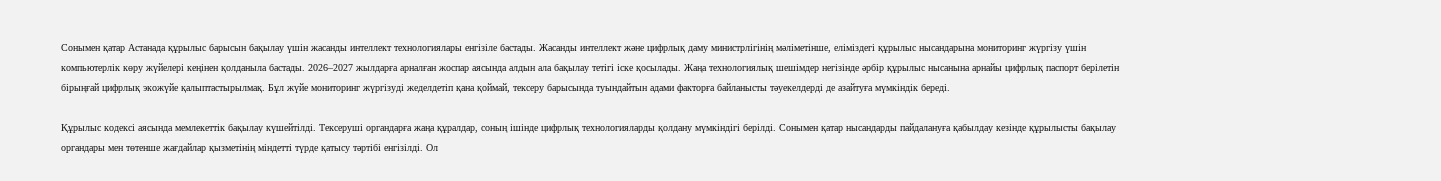Сонымен қатар Астанада құрылыс барысын бақылау үшін жасанды интеллект технологиялары енгізіле бастады. Жасанды интеллект және цифрлық даму министрлігінің мәліметінше, еліміздегі құрылыс нысандарына мониторинг жүргізу үшін компьютерлік көру жүйелері кеңінен қолданыла бастады. 2026–2027 жылдарға арналған жоспар аясында алдын ала бақылау тетігі іске қосылады. Жаңа технологиялық шешімдер негізінде әрбір құрылыс нысанына арнайы цифрлық паспорт берілетін бірыңғай цифрлық экожүйе қалыптастырылмақ. Бұл жүйе мониторинг жүргізуді жеделдетіп қана қоймай, тексеру барысында туындайтын адами факторға байланысты тәуекелдерді де азайтуға мүмкіндік береді.

Құрылыс кодексі аясында мемлекеттік бақылау күшейтілді. Тексеруші органдарға жаңа құралдар, соның ішінде цифрлық технологияларды қолдану мүмкіндігі берілді. Сонымен қатар нысандарды пайдалануға қабылдау кезінде құрылысты бақылау органдары мен төтенше жағдайлар қызметінің міндетті түрде қатысу тәртібі енгізілді. Ол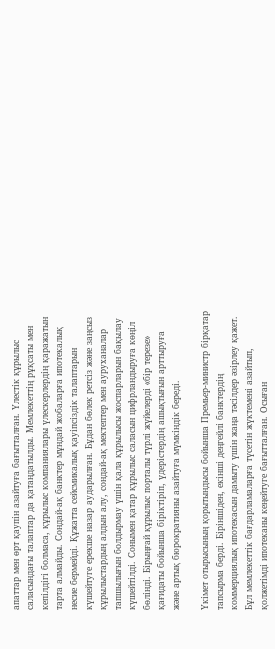апаттар мен өрт қаупін азайтуға бағытталған. Үлестік құрылыс саласындағы талаптар да қатаңдатылды. Мемлекеттің рұқсаты мен кепілдігі болмаса, құрылыс компаниялары үлескерлердің қаражатын тарта алмайды. Сондай-ақ банктер мұндай жобаларға ипотекалық несие бермейді. Құжатта сейсмикалық қауіпсіздік талаптарын күшейтуге ерекше назар аударылған. Бұдан бөлек ретсіз және заңсыз құрылыстардың алдын алу, сондай-ақ мектептер мен ауруханалар тапшылығын болдырмау үшін қала құрылысы жоспарларын бақылау күшейтілді. Сонымен қатар құрылыс саласын цифрландыруға көңіл бөлінді. Бірыңғай құрылыс порталы түрлі жүйелерді «бір терезе» қағидаты бойынша біріктіріп, үдерістердің ашықтығын арттыруға және артық бюрократияны азайтуға мүмкіндік береді.

Үкімет отырысының қорытындысы бойынша Премьер-министр бірқатар тапсырма берді. Біріншіден, екінші деңгейлі банктердің коммерциялық ипотекасын дамыту үшін жаңа тәсілдер әзірлеу қажет. Бұл мемлекеттік бағдарламаларға түсетін жүктемені азайтып, қолжетімді ипотеканы кеңейтуге бағытталған. Осыған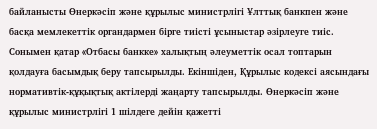байланысты Өнеркәсіп және құрылыс министрлігі Ұлттық банкпен және басқа мемлекеттік органдармен бірге тиісті ұсыныстар әзірлеуге тиіс. Сонымен қатар «Отбасы банкке» халықтың әлеуметтік осал топтарын қолдауға басымдық беру тапсырылды. Екіншіден, Құрылыс кодексі аясындағы нормативтік-құқықтық актілерді жаңарту тапсырылды. Өнеркәсіп және құрылыс министрлігі 1 шілдеге дейін қажетті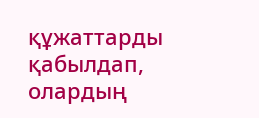құжаттарды қабылдап, олардың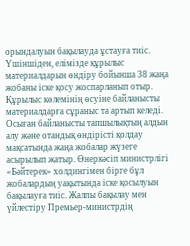орындалуын бақылауда ұстауға тиіс. Үшіншіден, елімізде құрылыс материалдарын өндіру бойынша 38 жаңа жобаны іске қосу жоспарланып отыр. Құрылыс көлемінің өсуіне байланысты материалдарға сұраныс та артып келеді. Осыған байланысты тапшылықтың алдын алу және отандық өндірісті қолдау мақсатында жаңа жобалар жүзеге асырылып жатыр. Өнеркәсіп министрлігі «Бәйтерек» холдингімен бірге бұл жобалардың уақытында іске қосылуын бақылауға тиіс. Жалпы бақылау мен үйлестіру Премьер-министрдің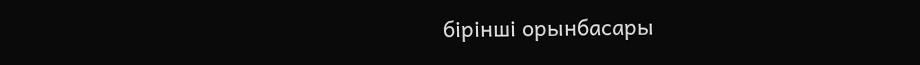бірінші орынбасары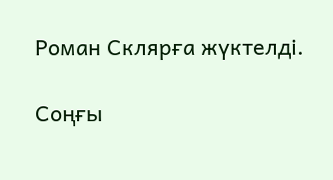Роман Склярға жүктелді.

Соңғы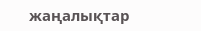жаңалықтар